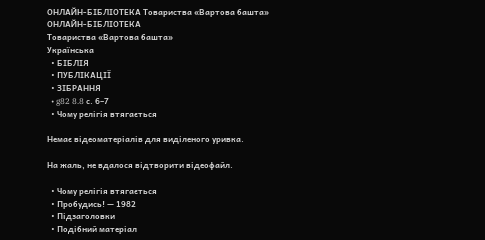ОНЛАЙН-БІБЛІОТЕКА Товариства «Вартова башта»
ОНЛАЙН-БІБЛІОТЕКА
Товариства «Вартова башта»
Українська
  • БІБЛІЯ
  • ПУБЛІКАЦІЇ
  • ЗІБРАННЯ
  • g82 8.8 с. 6–7
  • Чому релігія втягається

Немає відеоматеріалів для виділеного уривка.

На жаль, не вдалося відтворити відеофайл.

  • Чому релігія втягається
  • Пробудись! — 1982
  • Підзаголовки
  • Подібний матеріал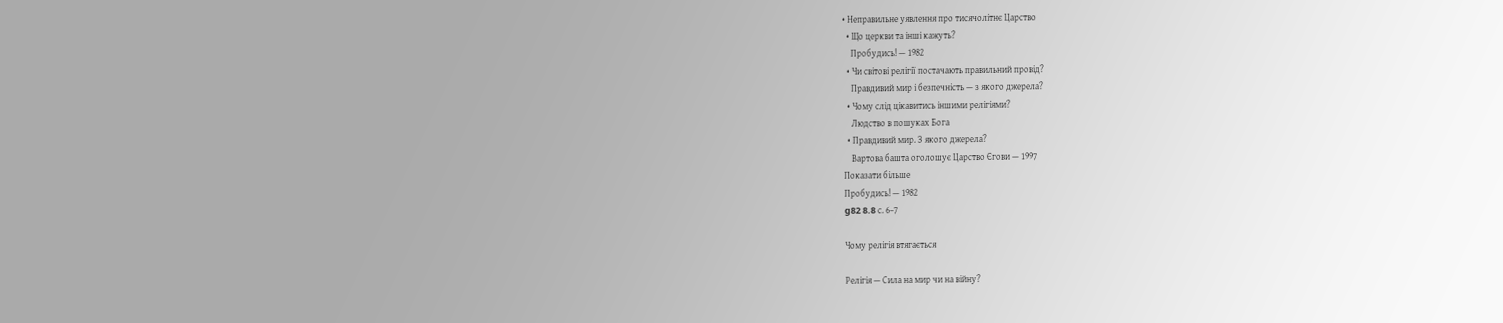• Неправильне уявлення про тисячолітнє Царство
  • Що церкви та інші кажуть?
    Пробудись! — 1982
  • Чи світові релігії постачають правильний провід?
    Правдивий мир і безпечність — з якого джерела?
  • Чому слід цікавитись іншими релігіями?
    Людство в пошуках Бога
  • Правдивий мир. З якого джерела?
    Вартова башта оголошує Царство Єгови — 1997
Показати більше
Пробудись! — 1982
g82 8.8 с. 6–7

Чому релігія втягається

Релігія — Сила на мир чи на війну?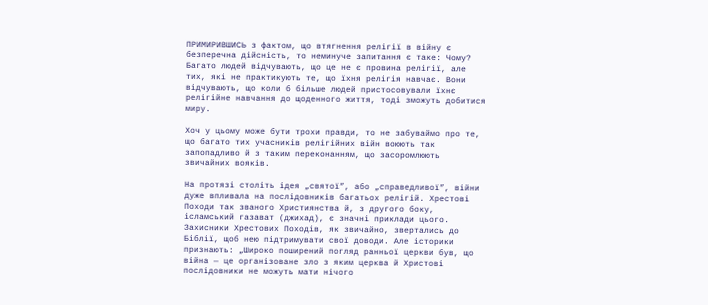ПРИМИРИВШИСЬ з фактом, що втягнення релігії в війну є безперечна дійсність, то неминуче запитання є таке: Чому? Багато людей відчувають, що це не є провина релігії, але тих, які не практикують те, що їхня релігія навчає. Вони відчувають, що коли б більше людей пристосовували їхнє релігійне навчання до щоденного життя, тоді зможуть добитися миру.

Хоч у цьому може бути трохи правди, то не забуваймо про те, що багато тих учасників релігійних війн воюють так запопадливо й з таким переконанням, що засоромлюють звичайних вояків.

На протязі століть ідея „святої”, або „справедливої”, війни дуже впливала на послідовників багатьох релігій. Хрестові Походи так званого Християнства й, з другого боку, ісламський газават (джихад), є значні приклади цього. Захисники Хрестових Походів, як звичайно, звертались до Біблії, щоб нею підтримувати свої доводи. Але історики признають: „Широко поширений погляд ранньої церкви був, що війна — це організоване зло з яким церква й Христові послідовники не можуть мати нічого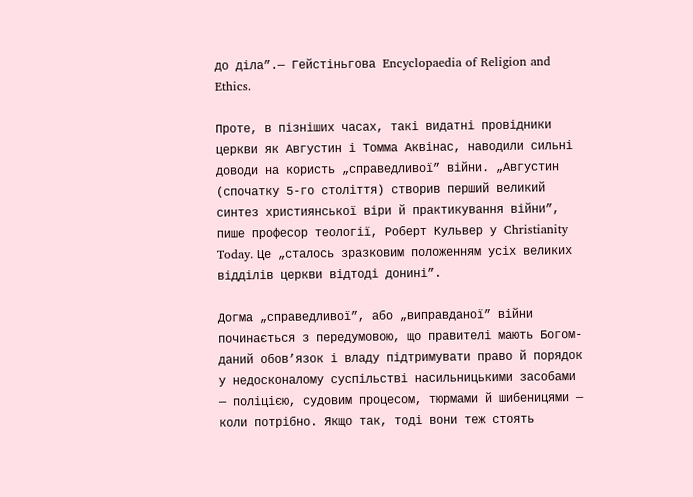до діла”.— Гейстіньгова Encyclopaedia of Religion and Ethics.

Проте, в пізніших часах, такі видатні провідники церкви як Августин і Томма Аквінас, наводили сильні доводи на користь „справедливої” війни. „Августин (спочатку 5-го століття) створив перший великий синтез християнської віри й практикування війни”, пише професор теології, Роберт Кульвер у Christianity Today. Це „сталось зразковим положенням усіх великих відділів церкви відтоді донині”.

Догма „справедливої”, або „виправданої” війни починається з передумовою, що правителі мають Богом-даний обов’язок і владу підтримувати право й порядок у недосконалому суспільстві насильницькими засобами — поліцією, судовим процесом, тюрмами й шибеницями — коли потрібно. Якщо так, тоді вони теж стоять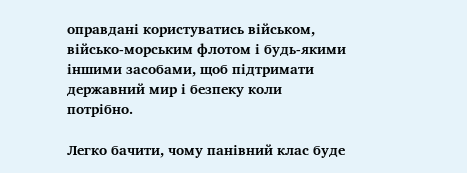оправдані користуватись військом, військо-морським флотом і будь-якими іншими засобами, щоб підтримати державний мир і безпеку коли потрібно.

Легко бачити, чому панівний клас буде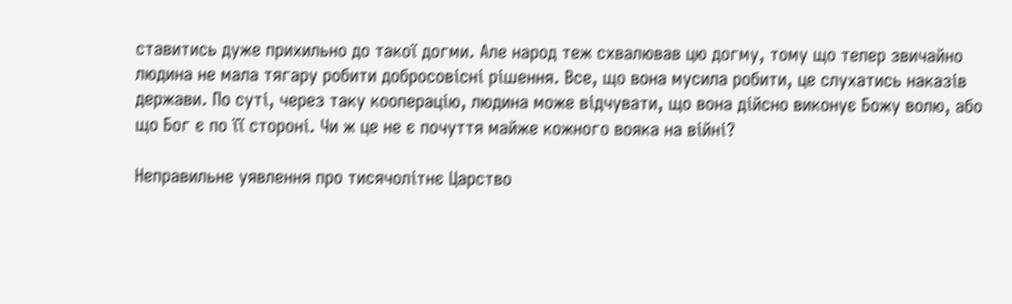ставитись дуже прихильно до такої догми. Але народ теж схвалював цю догму, тому що тепер звичайно людина не мала тягару робити добросовісні рішення. Все, що вона мусила робити, це слухатись наказів держави. По суті, через таку кооперацію, людина може відчувати, що вона дійсно виконує Божу волю, або що Бог є по її стороні. Чи ж це не є почуття майже кожного вояка на війні?

Неправильне уявлення про тисячолітнє Царство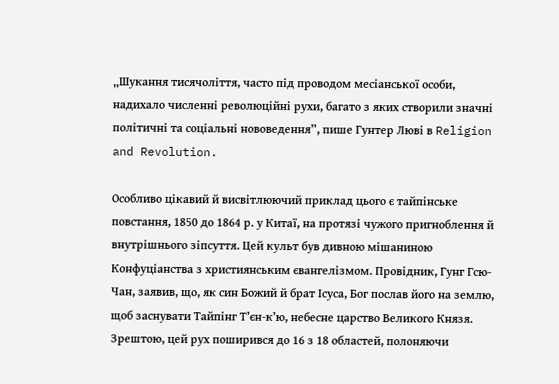„Шукання тисячоліття, часто під проводом месіанської особи, надихало численні революційні рухи, багато з яких створили значні політичні та соціальні нововедення”, пише Гунтер Люві в Religion and Revolution.

Особливо цікавий й висвітлюючий приклад цього є тайпінське повстання, 1850 до 1864 р. у Китаї, на протязі чужого пригноблення й внутрішнього зіпсуття. Цей культ був дивною мішаниною Конфуціанства з християнським євангелізмом. Провідник, Гунг Гсю-Чан, заявив, що, як син Божий й брат Ісуса, Бог послав його на землю, щоб заснувати Тайпінг Т’єн-к’ю, небесне царство Великого Князя. Зрештою, цей рух поширився до 16 з 18 областей, полоняючи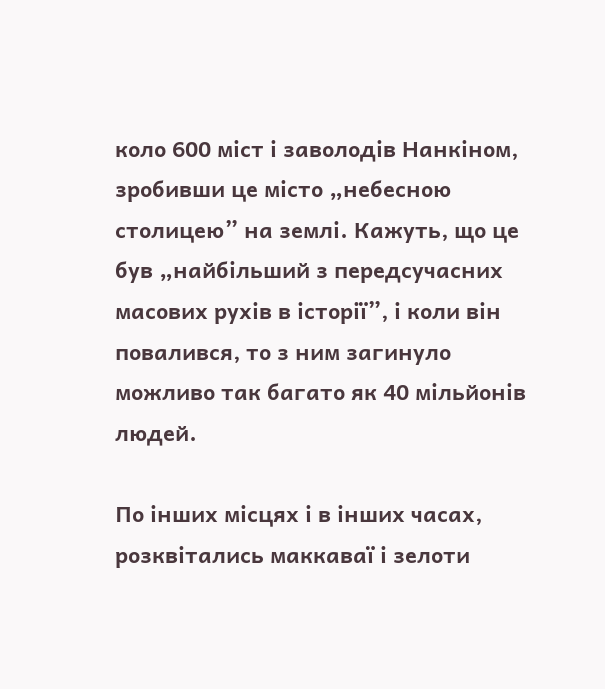коло 600 міст і заволодів Нанкіном, зробивши це місто „небесною столицею” на землі. Кажуть, що це був „найбільший з передсучасних масових рухів в історії”, і коли він повалився, то з ним загинуло можливо так багато як 40 мільйонів людей.

По інших місцях і в інших часах, розквітались маккаваї і зелоти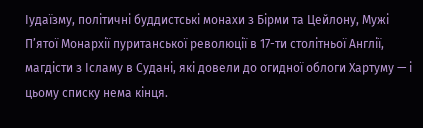Іудаїзму, політичні буддистські монахи з Бірми та Цейлону, Мужі П’ятої Монархії пуританської революції в 17-ти столітньої Англії, магдісти з Ісламу в Судані, які довели до огидної облоги Хартуму — і цьому списку нема кінця.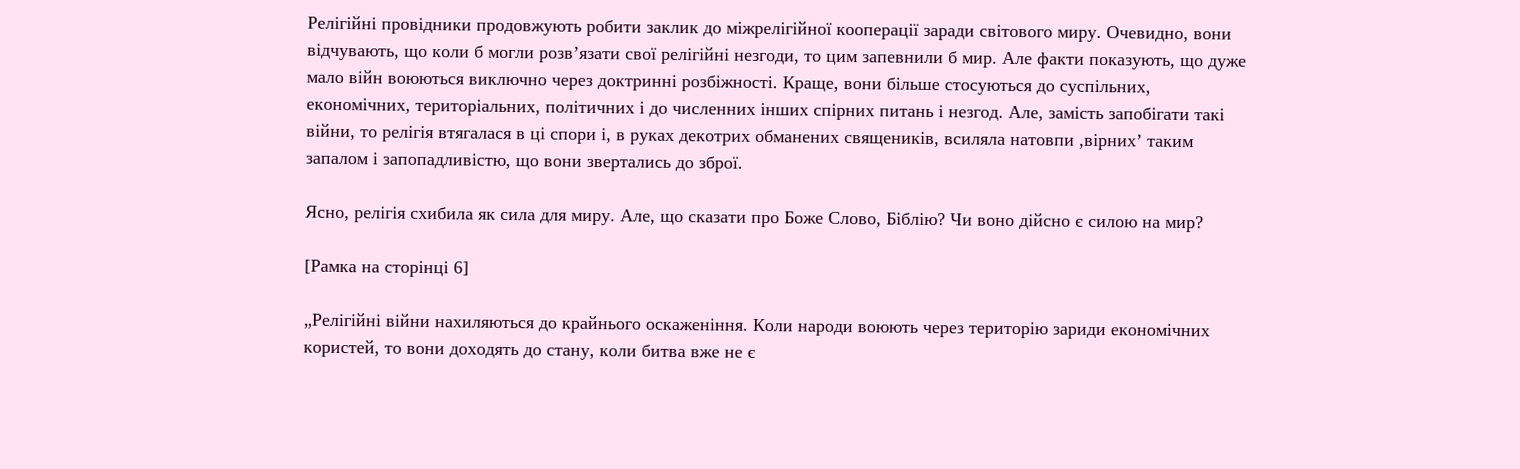Релігійні провідники продовжують робити заклик до міжрелігійної кооперації заради світового миру. Очевидно, вони відчувають, що коли б могли розв’язати свої релігійні незгоди, то цим запевнили б мир. Але факти показують, що дуже мало війн воюються виключно через доктринні розбіжності. Краще, вони більше стосуються до суспільних, економічних, територіальних, політичних і до численних інших спірних питань і незгод. Але, замість запобігати такі війни, то релігія втягалася в ці спори і, в руках декотрих обманених священиків, всиляла натовпи ,вірних’ таким запалом і запопадливістю, що вони звертались до зброї.

Ясно, релігія схибила як сила для миру. Але, що сказати про Боже Слово, Біблію? Чи воно дійсно є силою на мир?

[Рамка на сторінці 6]

„Релігійні війни нахиляються до крайнього оскаженіння. Коли народи воюють через територію зариди економічних користей, то вони доходять до стану, коли битва вже не є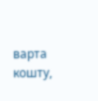варта кошту,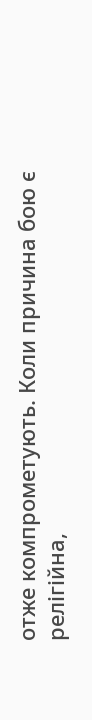отже компрометують. Коли причина бою є релігійна,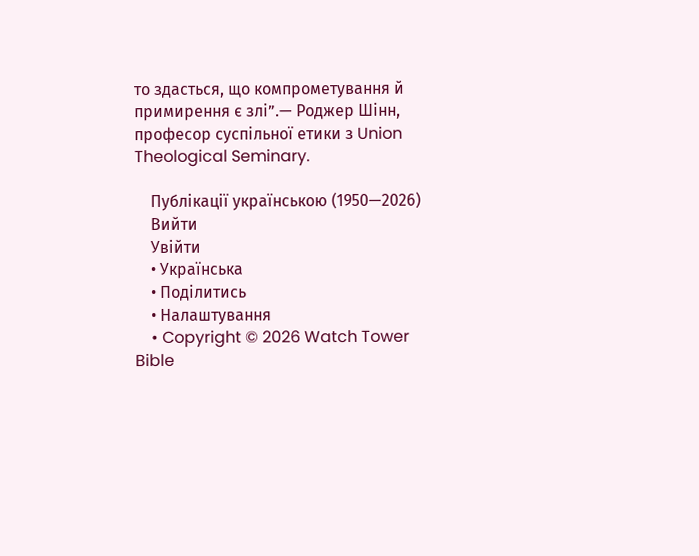то здасться, що компрометування й примирення є злі”.— Роджер Шінн, професор суспільної етики з Union Theological Seminary.

    Публікації українською (1950—2026)
    Вийти
    Увійти
    • Українська
    • Поділитись
    • Налаштування
    • Copyright © 2026 Watch Tower Bible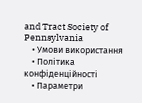and Tract Society of Pennsylvania
    • Умови використання
    • Політика конфіденційності
    • Параметри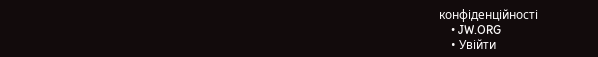конфіденційності
    • JW.ORG
    • Увійти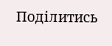Поділитись